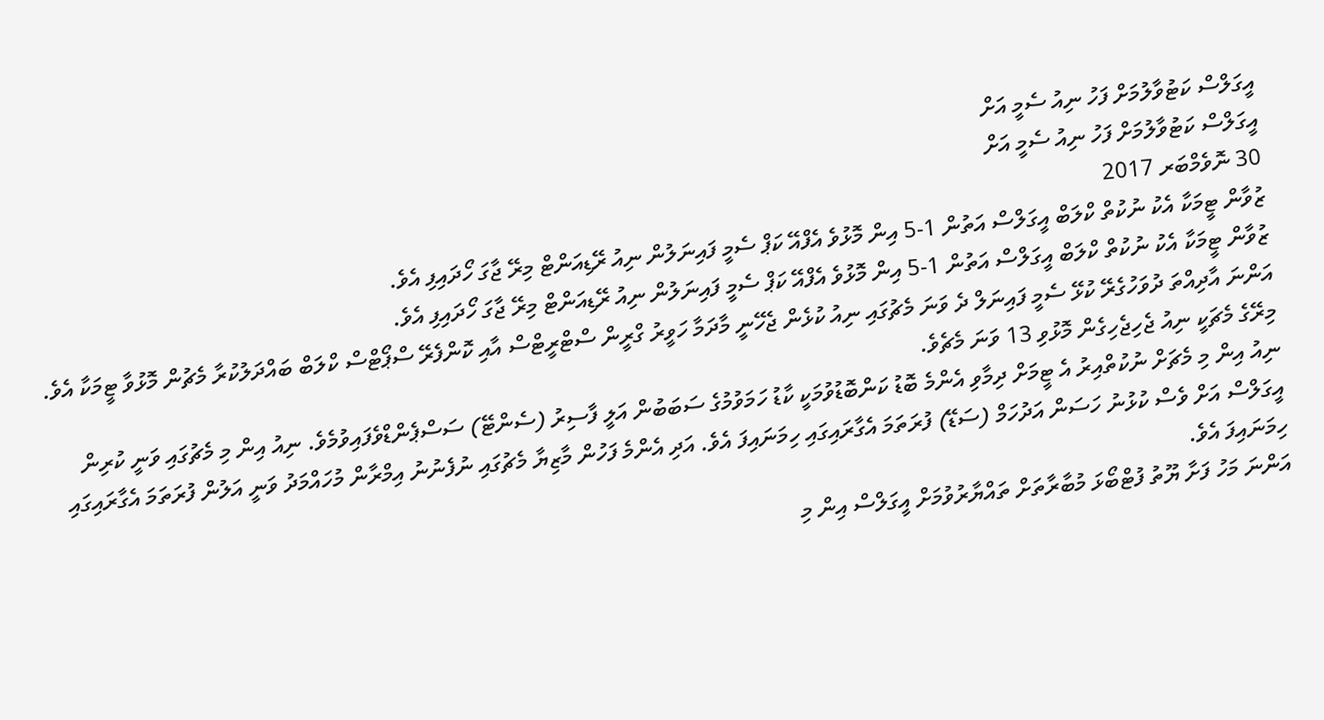އީގަލްސް ކަޓުވާލުމަށް ފަހު ނިއު ސެމީ އަށް
އީގަލްސް ކަޓުވާލުމަށް ފަހު ނިއު ސެމީ އަށް
30 ނޮވެމްބަރ 2017
ޒުވާން ޓީމަކާ އެކު ނުކުތް ކްލަބް އީގަލްސް އަތުން 1-5 އިން މޮޅުވެ އެފްއޭ ކަޕް ސެމީ ފައިނަލުން ނިއު ރޭޑިއަންޓް މިރޭ ޖާގަ ހޯދައިފި އެވެ.
ޒުވާން ޓީމަކާ އެކު ނުކުތް ކްލަބް އީގަލްސް އަތުން 1-5 އިން މޮޅުވެ އެފްއޭ ކަޕް ސެމީ ފައިނަލުން ނިއު ރޭޑިއަންޓް މިރޭ ޖާގަ ހޯދައިފި އެވެ.
އަންނަ އާދިއްތަ ދުވަހުގެރޭ ކުޅޭ ސެމީ ފައިނަލް ދެ ވަނަ މެޗުގައި ނިއު ކުޅެން ޖެހޭނީ މާދަމާ ހަވީރު ގްރީން ސްޓްރީޓްސް އާއި ކޮންފެރޭ ސްޕޯޓްސް ކްލަބް ބައްދަލުކުރާ މެޗުން މޮޅުވާ ޓީމަކާ އެވެ. މިރޭގެ މެޗަކީ ނިއު ޖެހިޖެހިގެން މޮޅުވި 13 ވަނަ މެޗެވެ.
ނިއު އިން މި މެޗަށް ނުކުތްއިރު އެ ޓީމަށް ދިމާވި އެންމެ ބޮޑު ކަންބޮޑުވުމަކީ ކާޑު ހަމަވުމުގެ ސަބަބުން އަލީ ފާސިރު (ސެންޓޭ) ސަސްޕެންޑްވެފައިވުމެވެ. ނިއު އިން މި މެޗުގައި ވަނީ ކުރިން އީގަލްސް އަށް ވެސް ކުޅުނު ހަސަން އަދުހަމް (ސަޑޭ) ފުރަތަމަ އެގާރައިގައި ހިމަނައިފަ އެވެ. އަދި އެންމެ ފަހުން މާޒިޔާ މެޗުގައި ނުފެނުނު އިމްރާން މުހައްމަދު ވަނީ އަލުން ފުރަތަމަ އެގާރައިގައި ހިމަނައިފަ އެވެ.
އަންނަ މަހު ފަށާ ޔޫތު ފުޓްބޯޅަ މުބާރާތަށް ތައްޔާރުވުމަށް އީގަލްސް އިން މި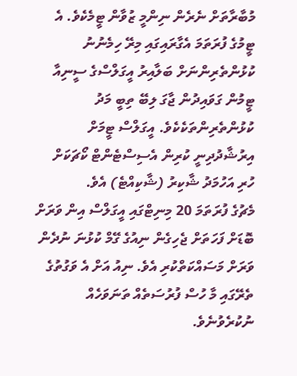މުބާރާތަށް ނެރެން ނިންމީ ޒުވާން ޓީމެކެވެ. އެ ޓީމުގެ ފުރަތަމަ އެގާރައިގައި މިރޭ ހިމެނުނު ކުޅުންތެރިންނަށް ބަލާއިރު އީގަލްސްގެ ސީނިއާ ޓީމުން ގަވައިދުން ޖާގަ ލިބޭ ތިބީ މަދު ކުޅުންތެރިންތަކެކެވެ. އީގަލްސް ޓީމަށް އިރުޝާދުދިނީ ކުރިން އެސިސްޓެންޓް ކޯޗަކަށް ހުރި އަހުމަދު ޝާކިރު (ޝާކިއްޓެ) އެވެ.
މެޗުގެ ފުރަތަމަ 20 މިނިޓްގައި އީގަލްސް އިން ވަރަށް ބޮޑަށް ފަހަތަށް ޖެހިގެން ނިއުގެ ގޭމް ކުޅުނަ ނުދެން ވަރަށް މަސައްކަތްކުރި އެވެ. ނިއު އަށް އެ ވަގުތުގެ ތެރޭގައި މާ ހުސް ފުރުސަތެއް ތަނަވަހެއް ނުކުރެވުނެވެ.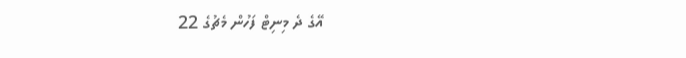އޭގެ ދެ މިނިޓް ފަހުން މެޗުގެ 22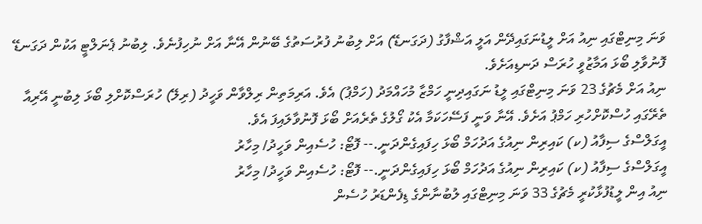ވަނަ މިނިޓްގައި ނިއު އަށް ލީޑުނަގައިދޭން އަލީ އަޝްފާގު (ދަގަނޑޭ) އަށް ލިބުނު ފުރުސަތުގެ ބޭނުން އޭނާ އަށް ނުހިފުނެވެ. ލިބުނު ޕެނަލްޓީ އަކުން ދަގަނޑޭ ފޮނުވާލި ބޯޅަ އަމާޒުވީ ހުރަސް ދަނޑިއަށެވެ.
ނިއު އަށް މެޗުގެ 23 ވަނަ މިނިޓްގައި ލީޑު ނަގައިދިނީ ހަމްޒާ މުހައްމަދު (ހަމްޕު) އެވެ. އަރިމަތިން ރިލްވާން ވަހީދު (ރިލޭ) ހުރަސްކޮށްލި ބޯޅަ ލިބުނީ އޭރިއާ ތެރޭގައި ހުސްކޮށްހުރި ހަމްޕު އަށެވެ. އޭނާ ވަނީ ފަސޭހަކަމާ އެކު ގޯލުގެ ތެރެއަށް ބޯޅަ ފޮނުވާލައިފަ އެވެ.
އީގަލްސްގެ ސިފާއު (ކ) ކައިރިން ނިއުގެ އަދުހަމް ބޯޅަ ހިފައިގެންދަނީ.-- ފޮޓޯ: ހުސެއިން ވަހީދު/ މިހާރު
އީގަލްސްގެ ސިފާއު (ކ) ކައިރިން ނިއުގެ އަދުހަމް ބޯޅަ ހިފައިގެންދަނީ.-- ފޮޓޯ: ހުސެއިން ވަހީދު/ މިހާރު
ނިއު އިން ލީޑުފުޅާކުރީ މެޗުގެ 33 ވަނަ މިނިޓްގައި ލުބުނާންގެ ޑިފެންޑަރު ހުސެން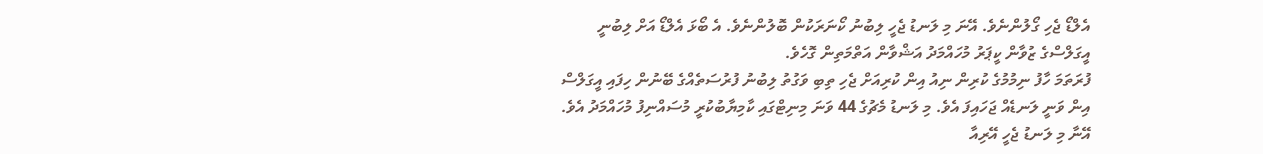އެލްޑޯ ޖެހި ގޯލުންނެވެ. އޭނަ މި ލަނޑު ޖެހީ ލިބުނު ކޯނަރަކުން ބޮލުންނެވެ. އެ ބޯޅަ އެލްޑޯ އަށް ލިބުނީ އީގަލްސްގެ ޒުވާން ކީޕަރު މުހައްމަދު އަޝްވާން އަތްމަތިން ގޮހެވެ.
ފުރަތަމަ ހާފު ނިމުމުގެ ކުރިން ނިއު އިން ކުރިއަށް ޖެހި ތިބި ވަގުތު ލިބުނު ފުރުސަތެއްގެ ބޭނުން ހިފައި އީގަލްސް އިން ވަނީ ލަނޑެއް ޖަހައިފަ އެވެ. މި ލަނޑު މެޗުގެ 44 ވަނަ މިނިޓްގައި ކާމިޔާބުކުރީ މުސައްނިފު މުހައްމަދު އެވެ. އޭނާ މި ލަނޑު ޖެހީ އޭރިއާ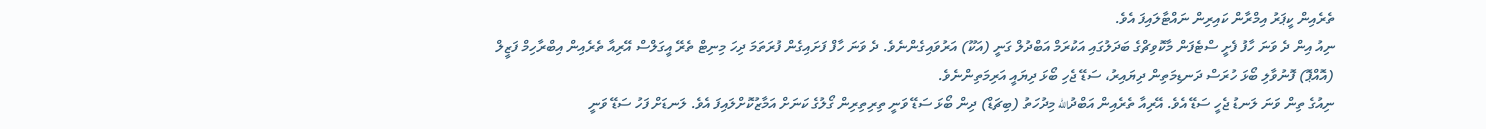ތެރެއިން ކީޕަރު އިމްރާން ކައިރިން ނައްޓާލައިފަ އެވެ.
ނިއު އިން ދެ ވަނަ ހާފު ފެށީ ސްޓެފަން މާކޮވިޗްގެ ބަދަލުގައި އަކުރަމް އަބްދުލް ގަނީ (އަކޫ) އަރުވައިގެންނެވެ. ދެ ވަނަ ހާފް ފަށައިގެން ފުރަތަމަ ދިހަ މިނިޓް ތެރޭ އީގަލްސް އޭރިއާ ތެރެއިން އިބްރާހިމް ފަޒީލް (އޮއްޕޮ) ފޮނުވާލި ބޯޅަ ހުރަސް ދަނޑިމަތިން ދިޔައިރު، ސަޑޭ ޖެހި ބޯޅަ ދިޔައީ އަރިމަތިންނެވެ.
ނިއުގެ ތިން ވަނަ ލަނޑު ޖެހީ ސަޑޭ އެވެ. އޭރިއާ ތެރެއިން އަބްދުالله މިދުހަތު (ބިޗަޑް) ދިން ބޯޅަ ސަޑޭ ވަނީ ތިރިތިރިން ގޯލުގެ ކަނަށް އަމާޒުކޮށްލައިފަ އެވެ. ލަނޑަށް ފަހު ސަޑޭ ވަނީ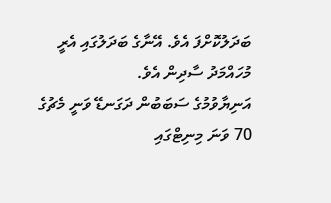ބަދަލުކޮށްފަ އެވެ. އޭނާގެ ބަދަލުގައި އެރީ މުހައްމަދު ސާދިން އެވެ.
އަނިޔާވުމުގެ ސަބަބުން ދަގަނޑޭ ވަނީ މެޗުގެ 70 ވަނަ މިނިޓްގައި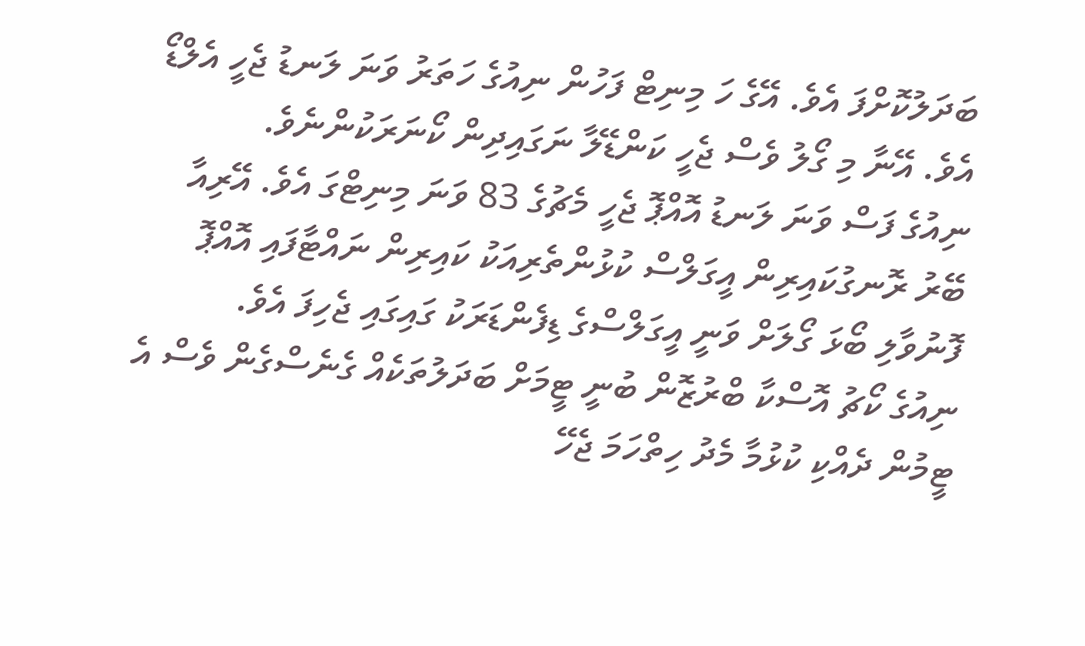ބަދަލުކޮށްފަ އެވެ. އޭގެ ހަ މިނިޓް ފަހުން ނިއުގެ ހަތަރު ވަނަ ލަނޑު ޖެހީ އެލްޑޯ އެވެ. އޭނާ މި ގޯލު ވެސް ޖެހީ ކަންޑޭލާ ނަގައިދިން ކޯނަރަކުންނެވެ.
ނިއުގެ ފަސް ވަނަ ލަނޑު އޮއްޕޮ ޖެހީ މެޗުގެ 83 ވަނަ މިނިޓްގަ އެވެ. އޭރިއާ ބޭރު ރޮނގުކައިރިން އީގަލްސް ކުޅުންތެރިއަކު ކައިރިން ނައްޓާފައި އޮއްޕޮ ފޮނުވާލި ބޯޅަ ގޯލަށް ވަނީ އީގަލްސްގެ ޑިފެންޑަރަކު ގައިގައި ޖެހިފަ އެވެ.
ނިއުގެ ކޯޗު އޮސްކާ ބްރުޒޮން ބުނީ ޓީމަށް ބަދަލުތަކެއް ގެނެސްގެން ވެސް އެ ޓީމުން ދެއްކި ކުޅުމާ މެދު ހިތްހަމަ ޖެހޭ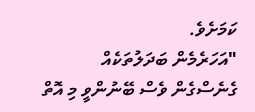ކަމަށެވެ.
"އަހަރެމެން ބަދަލުތަކެއް ގެނެސްގެން ވެސް ބޭނުންވީ މި އޮތް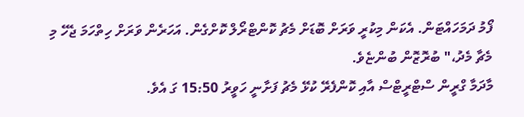ފޯމު ދަމަހައްޓަން. އެކަން މިކުރީ ވަރަށް ބޮޑަށް މެޗު ކޮންޓްރޯލް ކޮށްގެން. އަހަރެން ވަރަށް ހިތްހަމަ ޖެހޭ މި މެޗާ މެދު،" ބުރޮޒޮން ބުންޏެވެ.
މާދަމާ ގްރީން ސްޓްރީޓްސް އާއި ކޮންފެރޭ ކުޅޭ މެޗު ފަށާނީ ހަވީރު 15:50 ގަ އެވެ.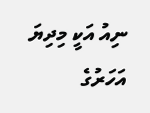ނިއު އަކީ މިދިޔަ އަހަރުގެ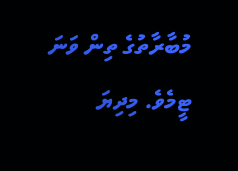މުބާރާތުގެ ތިން ވަނަ ޓީމެވެ. މިދިޔަ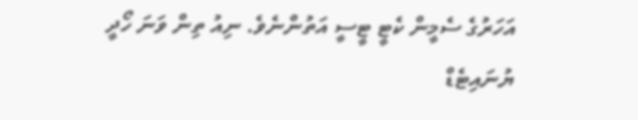އަހަރުގެ ސެމީން ކެޓީ ޓީސީ އަތުންނެވެ. ނިއު ތިން ވަނަ ހޯދީ ޔުނައިޓެޑް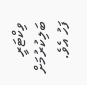ވިކްޓަރީ ބަލިކުރުމަށް ފަހު އެވެ.